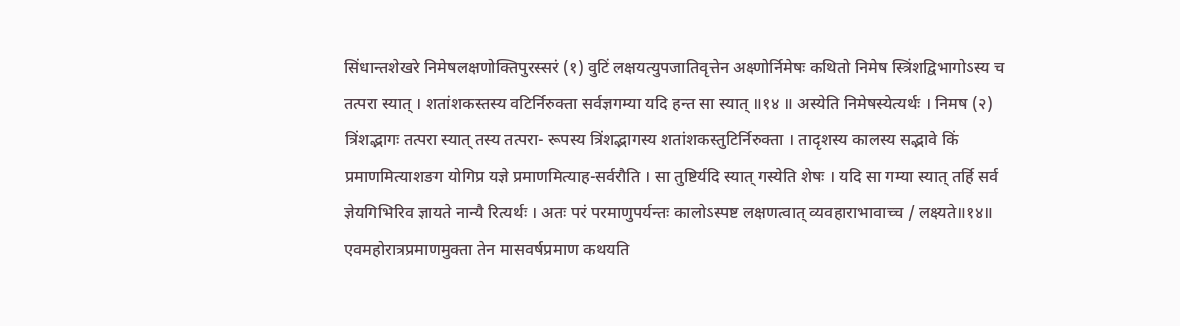सिंधान्तशेखरे निमेषलक्षणोक्तिपुरस्सरं (१) वुटिं लक्षयत्युपजातिवृत्तेन अक्ष्णोर्निमेषः कथितो निमेष स्त्रिंशद्विभागोऽस्य च तत्परा स्यात् । शतांशकस्तस्य वटिर्निरुक्ता सर्वज्ञगम्या यदि हन्त सा स्यात् ॥१४ ॥ अस्येति निमेषस्येत्यर्थः । निमष (२) त्रिंशद्भागः तत्परा स्यात् तस्य तत्परा- रूपस्य त्रिंशद्भागस्य शतांशकस्तुटिर्निरुक्ता । तादृशस्य कालस्य सद्भावे किं प्रमाणमित्याशङग योगिप्र यज्ञे प्रमाणमित्याह-सर्वरौति । सा तुष्टिर्यदि स्यात् गस्येति शेषः । यदि सा गम्या स्यात् तर्हि सर्व ज्ञेयगिभिरिव ज्ञायते नान्यै रित्यर्थः । अतः परं परमाणुपर्यन्तः कालोऽस्पष्ट लक्षणत्वात् व्यवहाराभावाच्च / लक्ष्यते॥१४॥ एवमहोरात्रप्रमाणमुक्ता तेन मासवर्षप्रमाण कथयति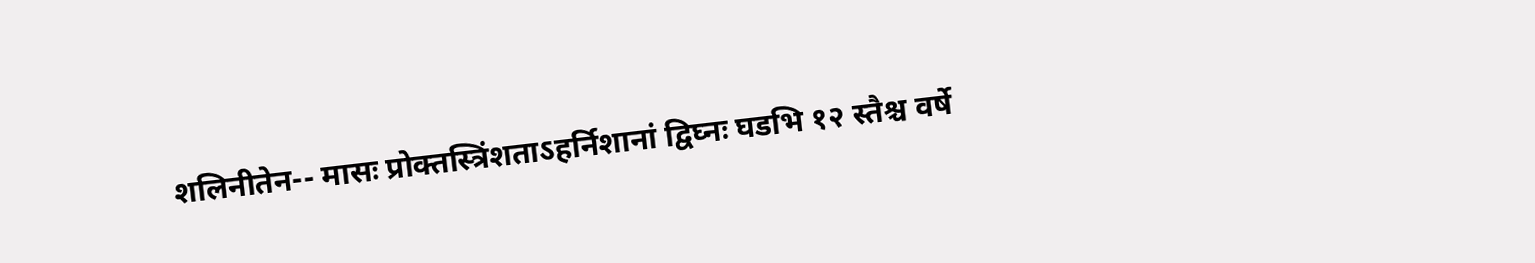शलिनीतेन-- मासः प्रोक्तस्त्रिंशताऽहर्निशानां द्विघ्नः घडभि १२ स्तैश्च वर्षे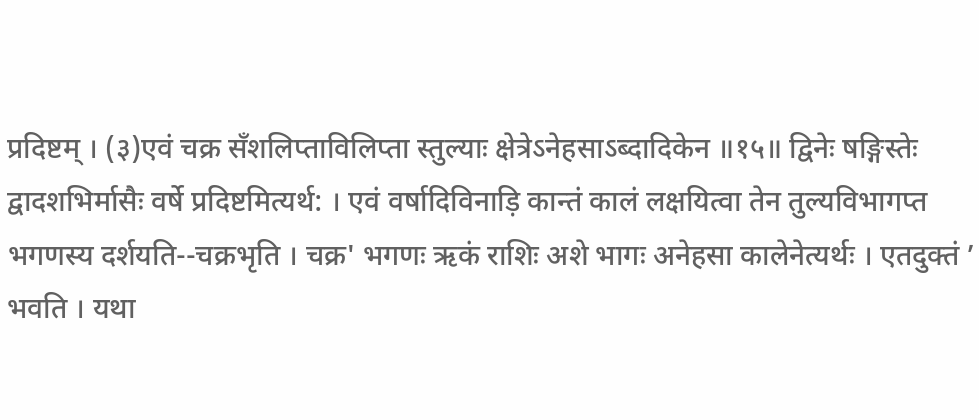प्रदिष्टम् । (३)एवं चक्र सँशलिप्ताविलिप्ता स्तुल्याः क्षेत्रेऽनेहसाऽब्दादिकेन ॥१५॥ द्विनेः षङ्गिस्तेः द्वादशभिर्मासैः वर्षे प्रदिष्टमित्यर्थ: । एवं वर्षादिविनाड़ि कान्तं कालं लक्षयित्वा तेन तुल्यविभागप्त भगणस्य दर्शयति--चक्रभृति । चक्र' भगणः ऋकं राशिः अशे भागः अनेहसा कालेनेत्यर्थः । एतदुक्तं ’ भवति । यथा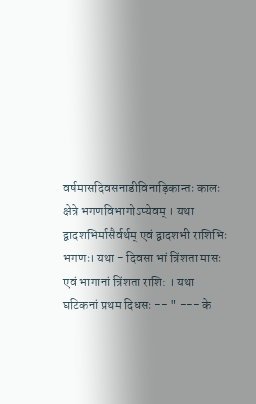वर्षमासदिवसनाडीविनाड़िकान्तः कालः क्षेत्रे भगणविभागोऽप्येवम् । यथा द्वादशभिर्मासैर्वर्थम् एवं द्वादशभी राशिभिः भगणः। यथा - दिवसा भां त्रिंशता मासः एवं भागानां त्रिंशता राशि: । यथा घटिकनां प्रथम दिधसः -- " --- के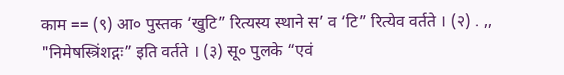काम == (९) आ० पुस्तक ‘खुटि” रित्यस्य स्थाने स’ व ‘टि” रित्येव वर्तते । (२) . ,, "निमेषस्त्रिंशद्गः” इति वर्तते । (३) सू० पुलके “एवं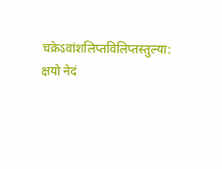चक्रेऽवांशलिप्तविलिप्तस्तुल्या: क्षयो नेदं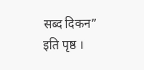सब्द दिकन” इति पृष्ठ ।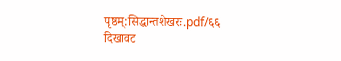पृष्ठम्:सिद्धान्तशेखरः.pdf/६६
दिखावट